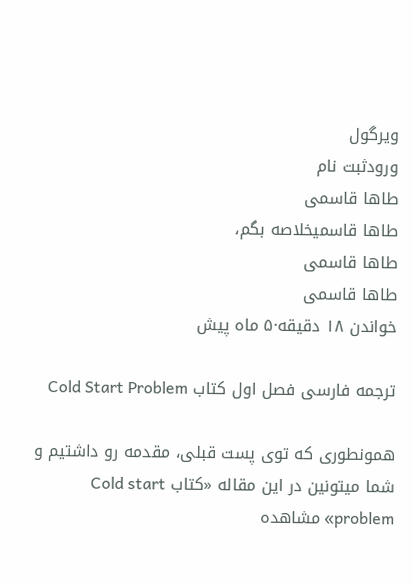ویرگول
ورودثبت نام
طاها قاسمی
طاها قاسمیخلاصه بگم،
طاها قاسمی
طاها قاسمی
خواندن ۱۸ دقیقه·۵ ماه پیش

ترجمه فارسی فصل اول کتاب Cold Start Problem

همونطوری که توی پست قبلی، مقدمه رو داشتیم و شما میتونین در این مقاله «کتاب Cold start problem» مشاهده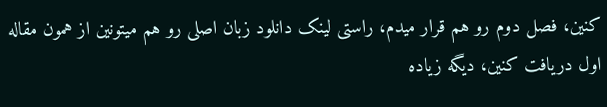کنین، فصل دوم رو هم قرار میدم، راستی لینک دانلود زبان اصلی رو هم میتونین از همون مقاله اول دریافت کنین، دیگه زیاده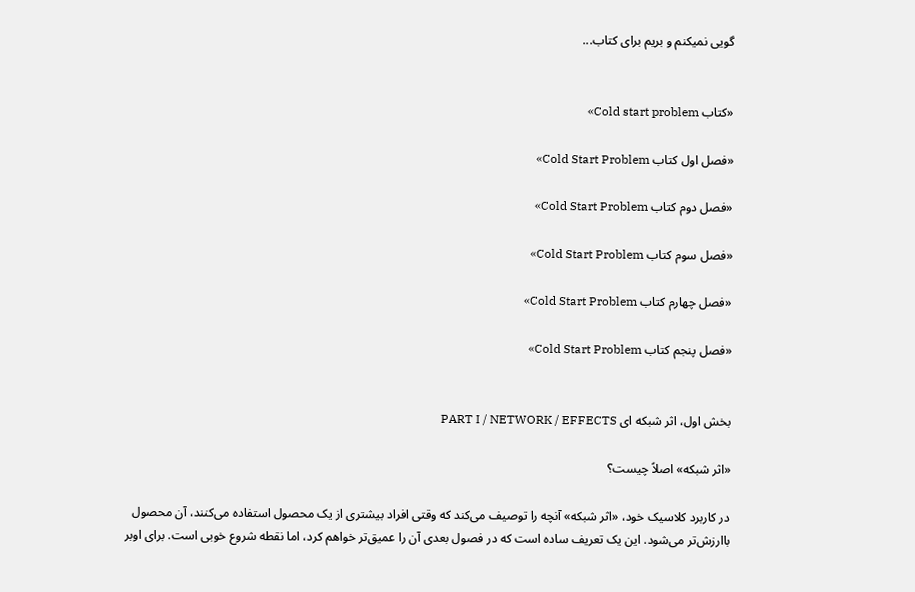گویی نمیکنم و بریم برای کتاب...


«کتاب Cold start problem»

«فصل اول کتاب Cold Start Problem»

«فصل دوم کتاب Cold Start Problem»

«فصل سوم کتاب Cold Start Problem»

«فصل چهارم کتاب Cold Start Problem»

«فصل پنجم کتاب Cold Start Problem»


بخش اول، اثر شبکه ای PART I / NETWORK / EFFECTS

«اثر شبکه» اصلاً چیست؟

در کاربرد کلاسیک خود، «اثر شبکه» آنچه را توصیف می‌کند که وقتی افراد بیشتری از یک محصول استفاده می‌کنند، آن محصول باارزش‌تر می‌شود. این یک تعریف ساده است که در فصول بعدی آن را عمیق‌تر خواهم کرد، اما نقطه شروع خوبی است. برای اوبر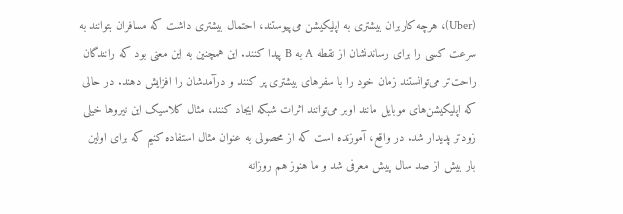(Uber)، هرچه کاربران بیشتری به اپلیکیشن می‌پیوستند، احتمال بیشتری داشت که مسافران بتوانند به سرعت کسی را برای رساندنشان از نقطه A به B پیدا کنند. این همچنین به این معنی بود که رانندگان راحت‌تر می‌توانستند زمان خود را با سفرهای بیشتری پر کنند و درآمدشان را افزایش دهند. در حالی که اپلیکیشن‌های موبایل مانند اوبر می‌توانند اثرات شبکه ایجاد کنند، مثال کلاسیک این نیروها خیلی زودتر پدیدار شد. در واقع، آموزنده است که از محصولی به عنوان مثال استفاده کنیم که برای اولین بار بیش از صد سال پیش معرفی شد و ما هنوز هم روزانه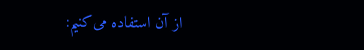از آن استفاده می‌کنیم: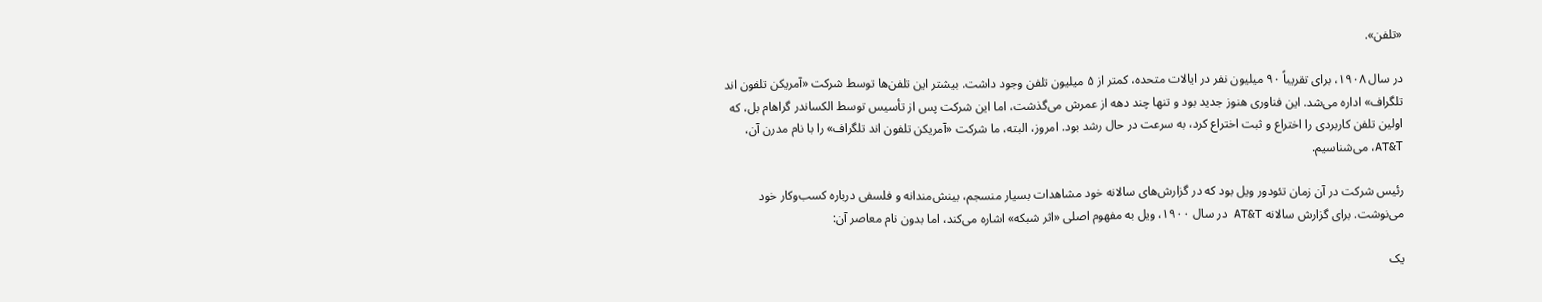«تلفن».

در سال ۱۹۰۸، برای تقریباً ۹۰ میلیون نفر در ایالات متحده، کمتر از ۵ میلیون تلفن وجود داشت. بیشتر این تلفن‌ها توسط شرکت «آمریکن تلفون اند تلگراف» اداره می‌شد. این فناوری هنوز جدید بود و تنها چند دهه از عمرش می‌گذشت، اما این شرکت پس از تأسیس توسط الکساندر گراهام بل، که اولین تلفن کاربردی را اختراع و ثبت اختراع کرد، به سرعت در حال رشد بود. امروز، البته، ما شرکت «آمریکن تلفون اند تلگراف» را با نام مدرن آن، AT&T، می‌شناسیم.

رئیس شرکت در آن زمان تئودور ویل بود که در گزارش‌های سالانه خود مشاهدات بسیار منسجم، بینش‌مندانه و فلسفی درباره کسب‌وکار خود می‌نوشت. برای گزارش سالانه AT&T در سال ۱۹۰۰، ویل به مفهوم اصلی «اثر شبکه» اشاره می‌کند، اما بدون نام معاصر آن:

یک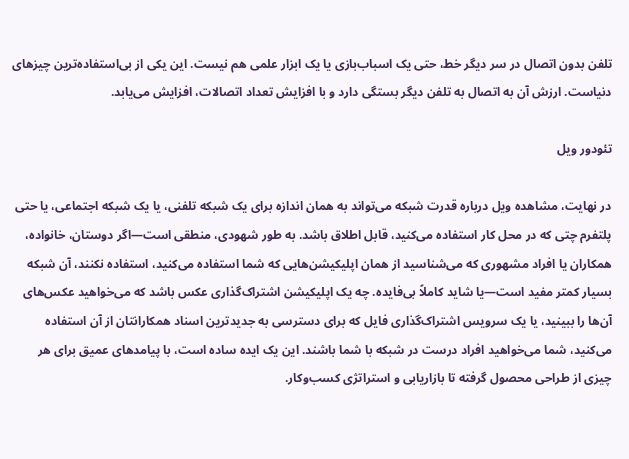تلفن بدون اتصال در سر دیگر خط، حتی یک اسباب‌بازی یا یک ابزار علمی هم نیست. این یکی از بی‌استفاده‌ترین چیزهای دنیاست. ارزش آن به اتصال به تلفن دیگر بستگی دارد و با افزایش تعداد اتصالات، افزایش می‌یابد.

تئودور ویل

در نهایت، مشاهده ویل درباره قدرت شبکه می‌تواند به همان اندازه برای یک شبکه تلفنی، یا یک شبکه اجتماعی، یا حتی پلتفرم چتی که در محل کار استفاده می‌کنید، قابل اطلاق باشد. به طور شهودی، منطقی است—اگر دوستان، خانواده، همکاران یا افراد مشهوری که می‌شناسید از همان اپلیکیشن‌هایی که شما استفاده می‌کنید، استفاده نکنند، آن شبکه بسیار کمتر مفید است—یا شاید کاملاً بی‌فایده. چه یک اپلیکیشن اشتراک‌گذاری عکس باشد که می‌خواهید عکس‌های آن‌ها را ببینید، یا یک سرویس اشتراک‌گذاری فایل که برای دسترسی به جدیدترین اسناد همکارانتان از آن استفاده می‌کنید، شما می‌خواهید افراد درست در شبکه با شما باشند. این یک ایده ساده است، با پیامدهای عمیق برای هر چیزی از طراحی محصول گرفته تا بازاریابی و استراتژی کسب‌وکار.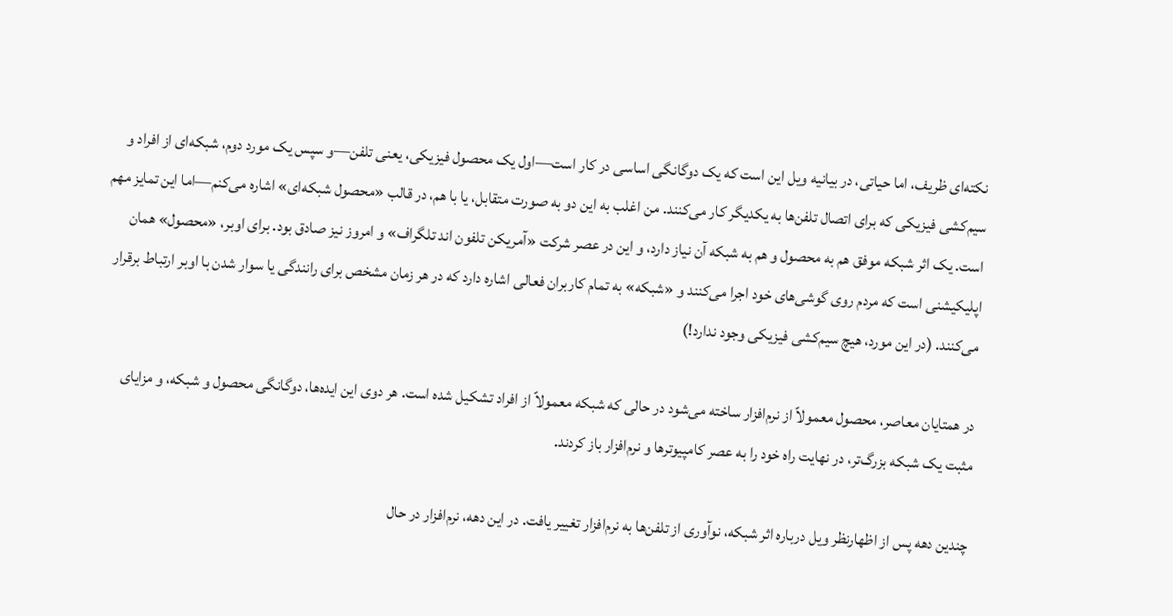نکته‌ای ظریف، اما حیاتی، در بیانیه ویل این است که یک دوگانگی اساسی در کار است—اول یک محصول فیزیکی، یعنی تلفن—و سپس یک مورد دوم، شبکه‌ای از افراد و سیم‌کشی فیزیکی که برای اتصال تلفن‌ها به یکدیگر کار می‌کنند. من اغلب به این دو به صورت متقابل، یا با هم، در قالب «محصول شبکه‌ای» اشاره می‌کنم—اما این تمایز مهم است. یک اثر شبکه موفق هم به محصول و هم به شبکه آن نیاز دارد، و این در عصر شرکت «آمریکن تلفون اند تلگراف» و امروز نیز صادق بود. برای اوبر، «محصول» همان اپلیکیشنی است که مردم روی گوشی‌های خود اجرا می‌کنند و «شبکه» به تمام کاربران فعالی اشاره دارد که در هر زمان مشخص برای رانندگی یا سوار شدن با اوبر ارتباط برقرار می‌کنند. (در این مورد، هیچ سیم‌کشی فیزیکی وجود ندارد!)

در همتایان معاصر، محصول معمولاً از نرم‌افزار ساخته می‌شود در حالی که شبکه معمولاً از افراد تشکیل شده است. هر دوی این ایده‌ها، دوگانگی محصول و شبکه، و مزایای مثبت یک شبکه بزرگ‌تر، در نهایت راه خود را به عصر کامپیوترها و نرم‌افزار باز کردند.

چندین دهه پس از اظهارنظر ویل درباره اثر شبکه، نوآوری از تلفن‌ها به نرم‌افزار تغییر یافت. در این دهه، نرم‌افزار در حال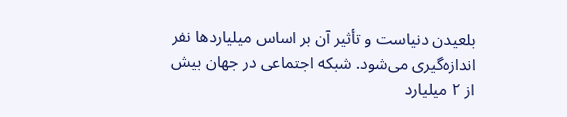بلعیدن دنیاست و تأثیر آن بر اساس میلیاردها نفر اندازه‌گیری می‌شود. شبکه اجتماعی در جهان بیش از ۲ میلیارد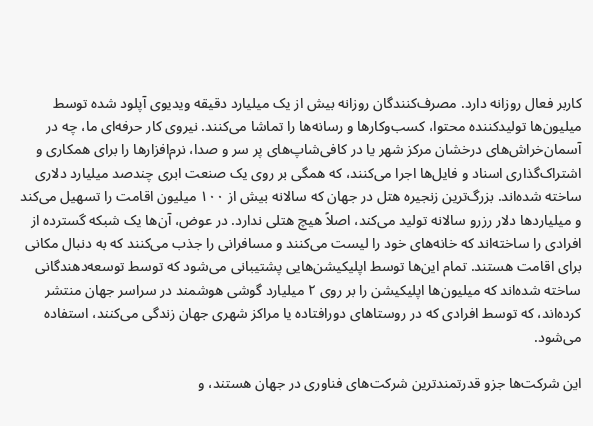کاربر فعال روزانه دارد. مصرف‌کنندگان روزانه بیش از یک میلیارد دقیقه ویدیوی آپلود شده توسط میلیون‌ها تولیدکننده محتوا، کسب‌وکارها و رسانه‌ها را تماشا می‌کنند. نیروی کار حرفه‌ای ما، چه در آسمان‌خراش‌های درخشان مرکز شهر یا در کافی‌شاپ‌های پر سر و صدا، نرم‌افزارها را برای همکاری و اشتراک‌گذاری اسناد و فایل‌ها اجرا می‌کنند، که همگی بر روی یک صنعت ابری چندصد میلیارد دلاری ساخته شده‌اند. بزرگ‌ترین زنجیره هتل در جهان که سالانه بیش از ۱۰۰ میلیون اقامت را تسهیل می‌کند و میلیاردها دلار رزرو سالانه تولید می‌کند، اصلاً هیچ هتلی ندارد. در عوض، آن‌ها یک شبکه گسترده از افرادی را ساخته‌اند که خانه‌های خود را لیست می‌کنند و مسافرانی را جذب می‌کنند که به دنبال مکانی برای اقامت هستند. تمام این‌ها توسط اپلیکیشن‌هایی پشتیبانی می‌شود که توسط توسعه‌دهندگانی ساخته شده‌اند که میلیون‌ها اپلیکیشن را بر روی ۲ میلیارد گوشی هوشمند در سراسر جهان منتشر کرده‌اند، که توسط افرادی که در روستاهای دورافتاده یا مراکز شهری جهان زندگی می‌کنند، استفاده می‌شود.

این شرکت‌ها جزو قدرتمندترین شرکت‌های فناوری در جهان هستند، و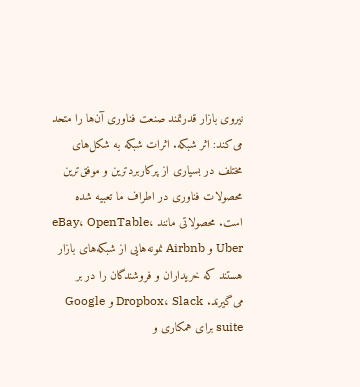نیروی بازار قدرتمند صنعت فناوری آن‌ها را متحد می‌کند: اثر شبکه. اثرات شبکه به شکل‌های مختلف در بسیاری از پرکاربردترین و موفق‌ترین محصولات فناوری در اطراف ما تعبیه شده است. محصولاتی مانند eBay، OpenTable، Uber و Airbnb نمونه‌هایی از شبکه‌های بازار هستند که خریداران و فروشندگان را در بر می‌گیرند. Dropbox، Slack و Google suite برای همکاری و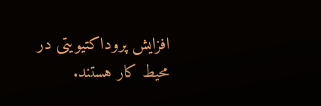افزایش پروداکتیویتی در محیط کار هستند.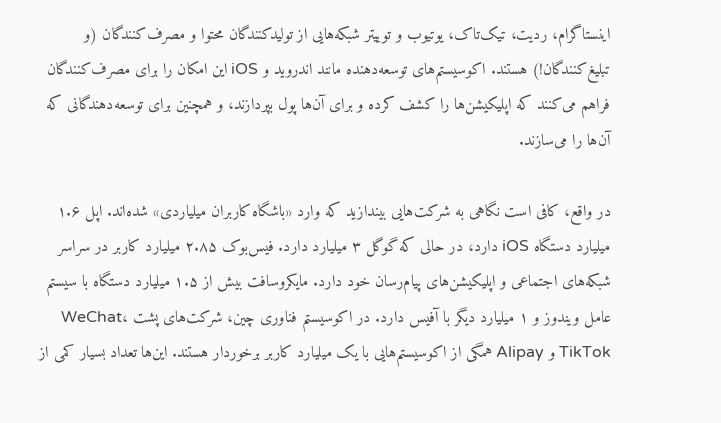اینستاگرام، ردیت، تیک‌تاک، یوتیوب و توییتر شبکه‌هایی از تولیدکنندگان محتوا و مصرف‌کنندگان (و تبلیغ‌کنندگان!) هستند. اکوسیستم‌های توسعه‌دهنده مانند اندروید و iOS این امکان را برای مصرف‌کنندگان فراهم می‌کنند که اپلیکیشن‌ها را کشف کرده و برای آن‌ها پول بپردازند، و همچنین برای توسعه‌دهندگانی که آن‌ها را می‌سازند.

در واقع، کافی است نگاهی به شرکت‌هایی بیندازید که وارد «باشگاه کاربران میلیاردی» شده‌اند. اپل ۱.۶ میلیارد دستگاه iOS دارد، در حالی که گوگل ۳ میلیارد دارد. فیس‌بوک ۲.۸۵ میلیارد کاربر در سراسر شبکه‌های اجتماعی و اپلیکیشن‌های پیام‌رسان خود دارد. مایکروسافت بیش از ۱.۵ میلیارد دستگاه با سیستم عامل ویندوز و ۱ میلیارد دیگر با آفیس دارد. در اکوسیستم فناوری چین، شرکت‌های پشت WeChat، TikTok و Alipay همگی از اکوسیستم‌هایی با یک میلیارد کاربر برخوردار هستند. این‌ها تعداد بسیار کمی از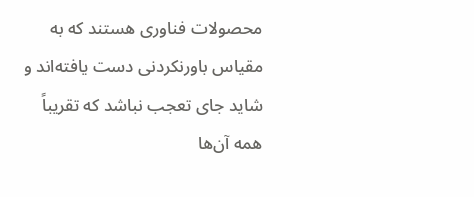محصولات فناوری هستند که به مقیاس باورنکردنی دست یافته‌اند و شاید جای تعجب نباشد که تقریباً همه آن‌ها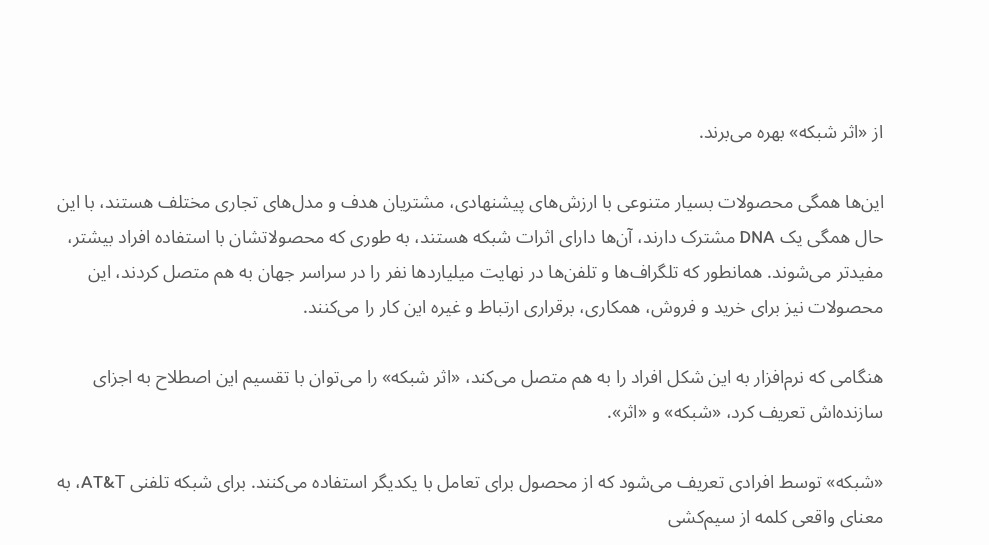از «اثر شبکه» بهره می‌برند.

این‌ها همگی محصولات بسیار متنوعی با ارزش‌های پیشنهادی، مشتریان هدف و مدل‌های تجاری مختلف هستند، با این حال همگی یک DNA مشترک دارند، آن‌ها دارای اثرات شبکه هستند، به طوری که محصولاتشان با استفاده افراد بیشتر، مفیدتر می‌شوند. همانطور که تلگراف‌ها و تلفن‌ها در نهایت میلیاردها نفر را در سراسر جهان به هم متصل کردند، این محصولات نیز برای خرید و فروش، همکاری، برقراری ارتباط و غیره این کار را می‌کنند.

هنگامی که نرم‌افزار به این شکل افراد را به هم متصل می‌کند، «اثر شبکه» را می‌توان با تقسیم این اصطلاح به اجزای سازنده‌اش تعریف کرد، «شبکه» و «اثر».

«شبکه» توسط افرادی تعریف می‌شود که از محصول برای تعامل با یکدیگر استفاده می‌کنند. برای شبکه تلفنی AT&T، به معنای واقعی کلمه از سیم‌کشی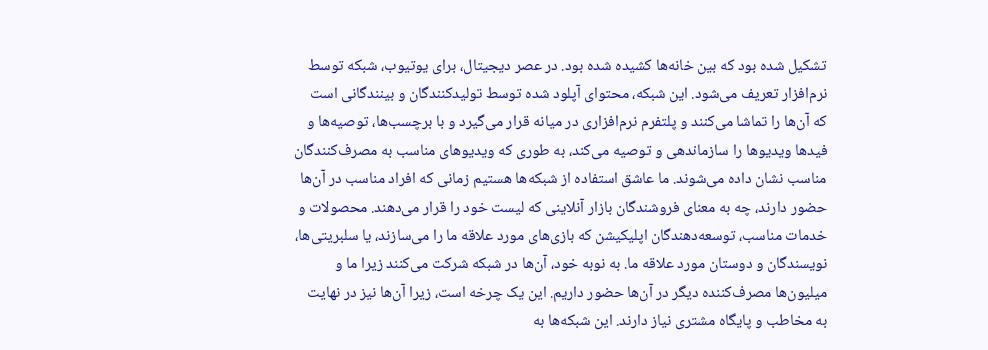تشکیل شده بود که بین خانه‌ها کشیده شده بود. در عصر دیجیتال، برای یوتیوب، شبکه توسط نرم‌افزار تعریف می‌شود. این شبکه، محتوای آپلود شده توسط تولیدکنندگان و بینندگانی است که آن‌ها را تماشا می‌کنند و پلتفرم نرم‌افزاری در میانه قرار می‌گیرد و با برچسب‌ها، توصیه‌ها و فیدها ویدیوها را سازماندهی و توصیه می‌کند، به طوری که ویدیوهای مناسب به مصرف‌کنندگان مناسب نشان داده می‌شوند. ما عاشق استفاده از شبکه‌ها هستیم زمانی که افراد مناسب در آن‌ها حضور دارند، چه به معنای فروشندگان بازار آنلاینی که لیست خود را قرار می‌دهند. محصولات و خدمات مناسب، توسعه‌دهندگان اپلیکیشن که بازی‌های مورد علاقه ما را می‌سازند، یا سلبریتی‌ها، نویسندگان و دوستان مورد علاقه ما. به نوبه خود، آن‌ها در شبکه شرکت می‌کنند زیرا ما و میلیون‌ها مصرف‌کننده دیگر در آن‌ها حضور داریم. این یک چرخه است، زیرا آن‌ها نیز در نهایت به مخاطب و پایگاه مشتری نیاز دارند. این شبکه‌ها به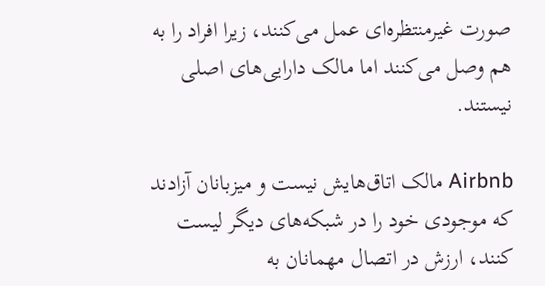صورت غیرمنتظره‌ای عمل می‌کنند، زیرا افراد را به هم وصل می‌کنند اما مالک دارایی‌های اصلی نیستند.

Airbnb مالک اتاق‌هایش نیست و میزبانان آزادند که موجودی خود را در شبکه‌های دیگر لیست کنند، ارزش در اتصال مهمانان به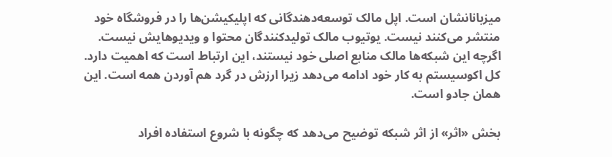میزبانانشان است. اپل مالک توسعه‌دهندگانی که اپلیکیشن‌ها را در فروشگاه خود منتشر می‌کنند نیست. یوتیوب مالک تولیدکنندگان محتوا و ویدیوهایش نیست. اگرچه این شبکه‌ها مالک منابع اصلی خود نیستند، این ارتباط است که اهمیت دارد. کل اکوسیستم به کار خود ادامه می‌دهد زیرا ارزش در گرد هم آوردن همه است. این همان جادو است.

بخش «اثر» از اثر شبکه توضیح می‌دهد که چگونه با شروع استفاده افراد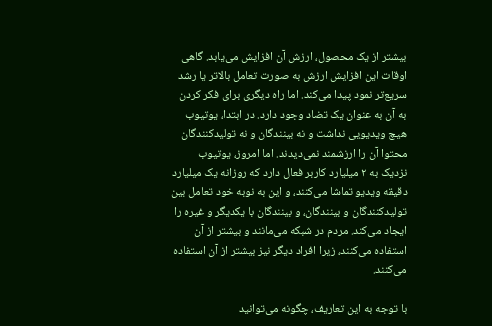بیشتر از یک محصول، ارزش آن افزایش می‌یابد. گاهی اوقات این افزایش ارزش به صورت تعامل بالاتر یا رشد سریع‌تر نمود پیدا می‌کند. اما راه دیگری برای فکر کردن به آن به عنوان یک تضاد وجود دارد. در ابتدا، یوتیوب هیچ ویدیویی نداشت و نه بینندگان و نه تولیدکنندگان محتوا آن را ارزشمند نمی‌دیدند. اما امروز، یوتیوب نزدیک به ۲ میلیارد کاربر فعال دارد که روزانه یک میلیارد دقیقه ویدیو تماشا می‌کنند، و این به نوبه خود تعامل بین تولیدکنندگان و بینندگان، و بینندگان با یکدیگر و غیره را ایجاد می‌کند. مردم در شبکه می‌مانند و بیشتر از آن استفاده می‌کنند، زیرا افراد دیگر نیز بیشتر از آن استفاده می‌کنند.

با توجه به این تعاریف، چگونه می‌توانید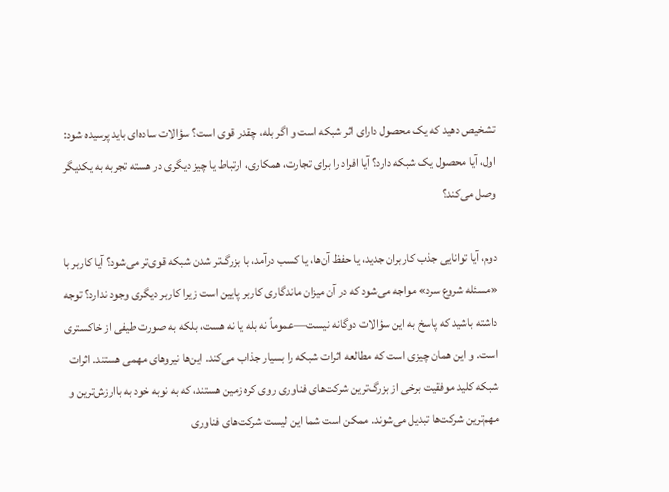تشخیص دهید که یک محصول دارای اثر شبکه است و اگر بله، چقدر قوی است؟ سؤالات ساده‌ای باید پرسیده شود: اول، آیا محصول یک شبکه دارد؟ آیا افراد را برای تجارت، همکاری، ارتباط یا چیز دیگری در هسته تجربه به یکدیگر وصل می‌کند؟

دوم، آیا توانایی جذب کاربران جدید، یا حفظ آن‌ها، یا کسب درآمد، با بزرگ‌تر شدن شبکه قوی‌تر می‌شود؟ آیا کاربر با «مسئله شروع سرد» مواجه می‌شود که در آن میزان ماندگاری کاربر پایین است زیرا کاربر دیگری وجود ندارد؟ توجه داشته باشید که پاسخ به این سؤالات دوگانه نیست—عموماً نه بله یا نه هست، بلکه به صورت طیفی از خاکستری است. و این همان چیزی است که مطالعه اثرات شبکه را بسیار جذاب می‌کند. این‌ها نیروهای مهمی هستند. اثرات شبکه کلید موفقیت برخی از بزرگ‌ترین شرکت‌های فناوری روی کره زمین هستند، که به نوبه خود به باارزش‌ترین و مهم‌ترین شرکت‌ها تبدیل می‌شوند. ممکن است شما این لیست شرکت‌های فناوری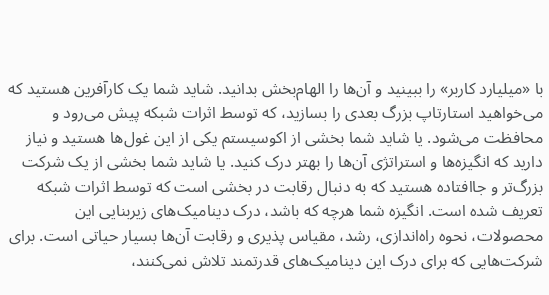با «میلیارد کاربر» را ببینید و آن‌ها را الهام‌بخش بدانید. شاید شما یک کارآفرین هستید که می‌خواهید استارتاپ بزرگ بعدی را بسازید، که توسط اثرات شبکه پیش می‌رود و محافظت می‌شود. یا شاید شما بخشی از اکوسیستم یکی از این غول‌ها هستید و نیاز دارید که انگیزه‌ها و استراتژی آن‌ها را بهتر درک کنید. یا شاید شما بخشی از یک شرکت بزرگ‌تر و جاافتاده هستید که به دنبال رقابت در بخشی است که توسط اثرات شبکه تعریف شده است. انگیزه شما هرچه که باشد، درک دینامیک‌های زیربنایی این محصولات، نحوه راه‌اندازی، رشد، مقیاس پذیری و رقابت آن‌ها بسیار حیاتی است. برای شرکت‌هایی که برای درک این دینامیک‌های قدرتمند تلاش نمی‌کنند،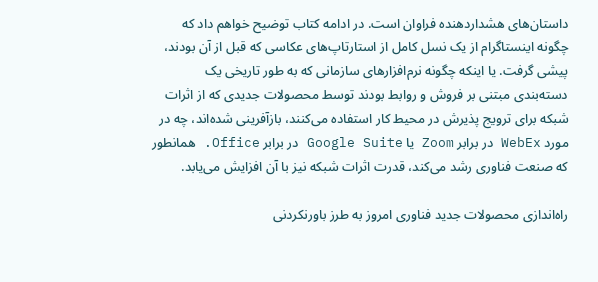داستان‌های هشداردهنده فراوان است. در ادامه کتاب توضیح خواهم داد که چگونه اینستاگرام از یک نسل کامل از استارتاپ‌های عکاسی که قبل از آن بودند، پیشی گرفت. یا اینکه چگونه نرم‌افزارهای سازمانی که به طور تاریخی یک دسته‌بندی مبتنی بر فروش و روابط بودند توسط محصولات جدیدی که از اثرات شبکه برای ترویج پذیرش در محیط کار استفاده می‌کنند، بازآفرینی شده‌اند، چه در مورد WebEx در برابر Zoom یا Google Suite در برابر Office. همانطور که صنعت فناوری رشد می‌کند، قدرت اثرات شبکه نیز با آن افزایش می‌یابد.

راه‌اندازی محصولات جدید فناوری امروز به طرز باورنکردنی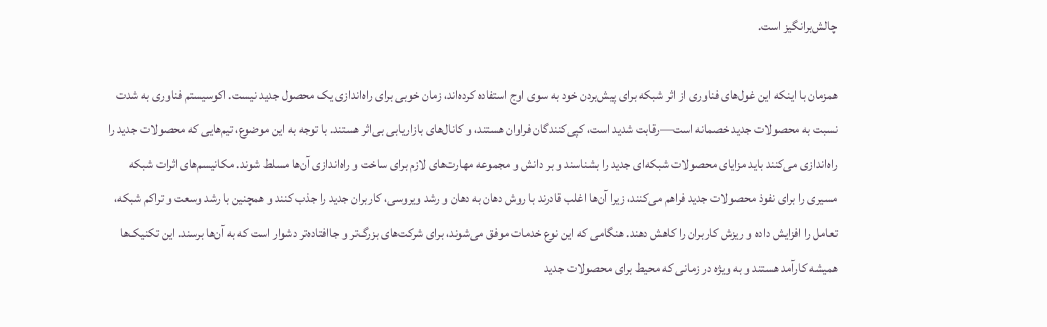چالش‌برانگیز است.

همزمان با اینکه این غول‌های فناوری از اثر شبکه برای پیش‌بردن خود به سوی اوج استفاده کرده‌اند، زمان خوبی برای راه‌اندازی یک محصول جدید نیست. اکوسیستم فناوری به شدت نسبت به محصولات جدید خصمانه است—رقابت شدید است، کپی‌کنندگان فراوان هستند، و کانال‌های بازاریابی بی‌اثر هستند. با توجه به این موضوع، تیم‌هایی که محصولات جدید را راه‌اندازی می‌کنند باید مزایای محصولات شبکه‌ای جدید را بشناسند و بر دانش و مجموعه مهارت‌های لازم برای ساخت و راه‌اندازی آن‌ها مسلط شوند. مکانیسم‌های اثرات شبکه مسیری را برای نفوذ محصولات جدید فراهم می‌کنند، زیرا آن‌ها اغلب قادرند با روش دهان به دهان و رشد ویروسی، کاربران جدید را جذب کنند و همچنین با رشد وسعت و تراکم شبکه، تعامل را افزایش داده و ریزش کاربران را کاهش دهند. هنگامی که این نوع خدمات موفق می‌شوند، برای شرکت‌های بزرگ‌تر و جاافتاده‌تر دشوار است که به آن‌ها برسند. این تکنیک‌ها همیشه کارآمد هستند و به ویژه در زمانی که محیط برای محصولات جدید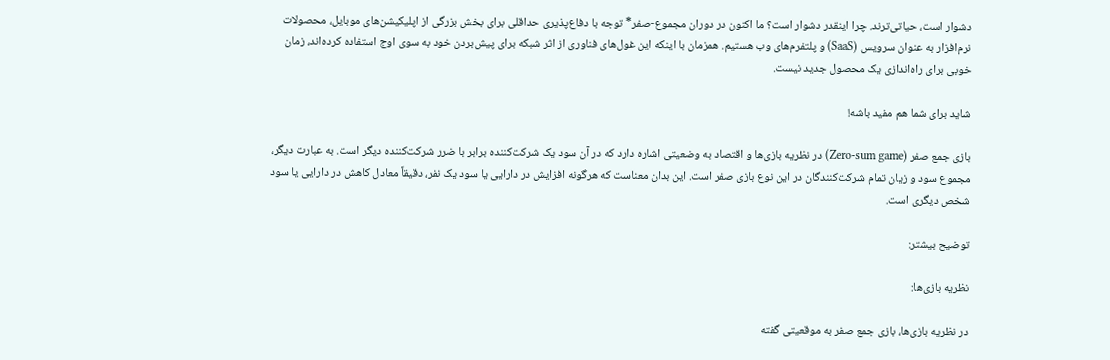دشوار است، حیاتی‌ترند. چرا اینقدر دشوار است؟ ما اکنون در دوران مجموع-صفر* توجه با دفاع‌پذیری حداقلی برای بخش بزرگی از اپلیکیشن‌های موبایل، محصولات نرم‌افزار به عنوان سرویس (SaaS) و پلتفرم‌های وب هستیم. همزمان با اینکه این غول‌های فناوری از اثر شبکه برای پیش‌بردن خود به سوی اوج استفاده کرده‌اند، زمان خوبی برای راه‌اندازی یک محصول جدید نیست.

شاید برای شما هم مفید باشه!

بازی جمع صفر (Zero-sum game) در نظریه بازی‌ها و اقتصاد به وضعیتی اشاره دارد که در آن سود یک شرکت‌کننده برابر با ضرر شرکت‌کننده دیگر است. به عبارت دیگر، مجموع سود و زیان تمام شرکت‌کنندگان در این نوع بازی صفر است. این بدان معناست که هرگونه افزایش در دارایی یا سود یک نفر، دقیقاً معادل کاهش در دارایی یا سود شخص دیگری است.

توضیح بیشتر:

نظریه بازی‌ها:

در نظریه بازی‌ها، بازی جمع صفر به موقعیتی گفته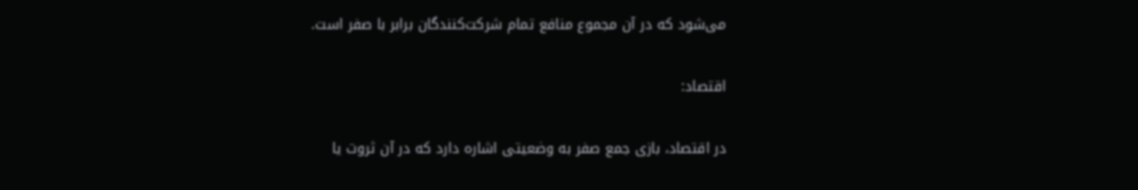می‌شود که در آن مجموع منافع تمام شرکت‌کنندگان برابر با صفر است.

اقتصاد:

در اقتصاد، بازی جمع صفر به وضعیتی اشاره دارد که در آن ثروت یا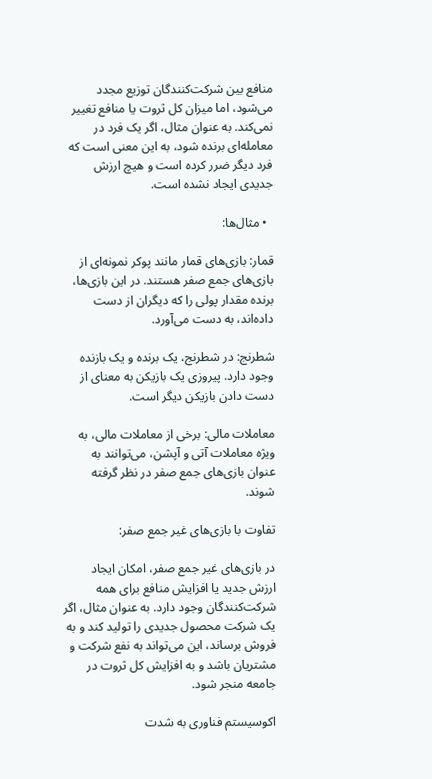منافع بین شرکت‌کنندگان توزیع مجدد می‌شود، اما میزان کل ثروت یا منافع تغییر نمی‌کند. به عنوان مثال، اگر یک فرد در معامله‌ای برنده شود، به این معنی است که فرد دیگر ضرر کرده است و هیچ ارزش جدیدی ایجاد نشده است.

  • مثال‌ها:

قمار: بازی‌های قمار مانند پوکر نمونه‌ای از بازی‌های جمع صفر هستند. در این بازی‌ها، برنده مقدار پولی را که دیگران از دست داده‌اند، به دست می‌آورد.

شطرنج: در شطرنج، یک برنده و یک بازنده وجود دارد. پیروزی یک بازیکن به معنای از دست دادن بازیکن دیگر است.

معاملات مالی: برخی از معاملات مالی، به ویژه معاملات آتی و آپشن، می‌توانند به عنوان بازی‌های جمع صفر در نظر گرفته شوند.

تفاوت با بازی‌های غیر جمع صفر:

در بازی‌های غیر جمع صفر، امکان ایجاد ارزش جدید یا افزایش منافع برای همه شرکت‌کنندگان وجود دارد. به عنوان مثال، اگر یک شرکت محصول جدیدی را تولید کند و به فروش برساند، این می‌تواند به نفع شرکت و مشتریان باشد و به افزایش کل ثروت در جامعه منجر شود.

اکوسیستم فناوری به شدت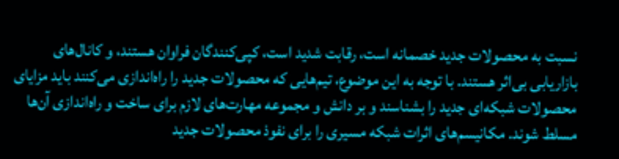نسبت به محصولات جدید خصمانه است، رقابت شدید است، کپی‌کنندگان فراوان هستند، و کانال‌های بازاریابی بی‌اثر هستند. با توجه به این موضوع، تیم‌هایی که محصولات جدید را راه‌اندازی می‌کنند باید مزایای محصولات شبکه‌ای جدید را بشناسند و بر دانش و مجموعه مهارت‌های لازم برای ساخت و راه‌اندازی آن‌ها مسلط شوند. مکانیسم‌های اثرات شبکه مسیری را برای نفوذ محصولات جدید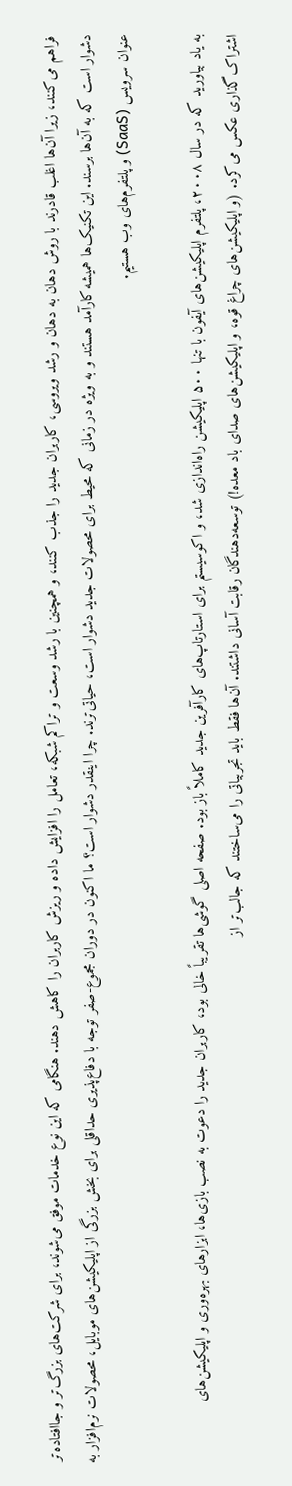فراهم می‌کنند، زیرا آن‌ها اغلب قادرند با روش دهان به دهان و رشد ویروسی، کاربران جدید را جذب کنند، و همچنین با رشد وسعت و تراکم شبکه، تعامل را افزایش داده و ریزش کاربران را کاهش دهند. هنگامی که این نوع خدمات موفق می‌شوند، برای شرکت‌های بزرگ‌تر و جاافتاده‌تر دشوار است که به آن‌ها برسند. این تکنیک‌ها همیشه کارآمد هستند و به ویژه در زمانی که محیط برای محصولات جدید دشوار است، حیاتی‌ترند. چرا اینقدر دشوار است؟ ما اکنون در دوران مجموع-صفر توجه با دفاع‌پذیری حداقلی برای بخش بزرگی از اپلیکیشن‌های موبایل، محصولات نرم‌افزار به عنوان سرویس (SaaS) و پلتفرم‌های وب هستیم.

به یاد بیاورید که در سال ۲۰۰۸، پلتفرم اپلیکیشن‌های آیفون با تنها ۵۰۰ اپلیکیشن راه‌اندازی شد، و اکوسیستم برای استارتاپ‌های کارآفرین جدید کاملاً باز بود. صفحه اصلی گوشی‌ها تقریباً خالی بود، کاربران جدید را دعوت به نصب بازی‌ها، ابزارهای بهره‌وری و اپلیکیشن‌های اشتراک‌گذاری عکس می‌کرد. (و اپلیکیشن‌های چراغ قوه، و اپلیکیشن‌های صدای باد معده!) توسعه‌دهندگان رقابت آسانی داشتند. آن‌ها فقط باید تجربیاتی را می‌ساختند که جالب‌تر از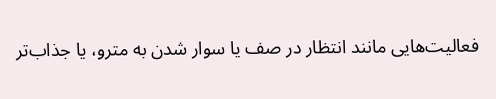فعالیت‌هایی مانند انتظار در صف یا سوار شدن به مترو، یا جذاب‌تر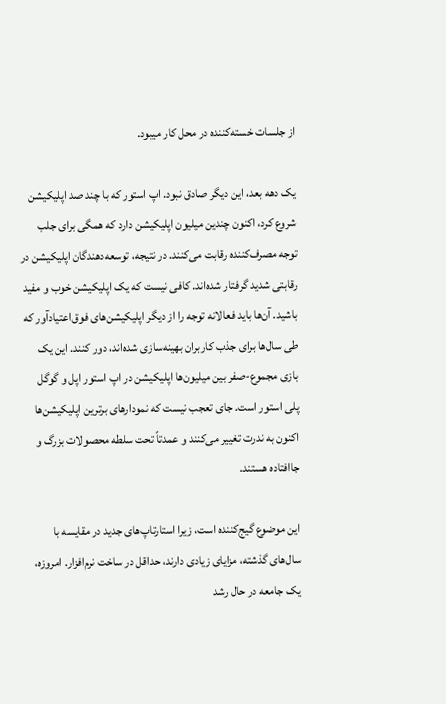از جلسات خسته‌کننده در محل کار میبود.

یک دهه بعد، این دیگر صادق نبود. اپ استور که با چند صد اپلیکیشن شروع کرد، اکنون چندین میلیون اپلیکیشن دارد که همگی برای جلب توجه مصرف‌کننده رقابت می‌کنند. در نتیجه، توسعه‌دهندگان اپلیکیشن در رقابتی شدید گرفتار شده‌اند. کافی نیست که یک اپلیکیشن خوب و مفید باشید. آن‌ها باید فعالانه توجه را از دیگر اپلیکیشن‌های فوق‌اعتیادآور که طی سال‌ها برای جذب کاربران بهینه‌سازی شده‌اند، دور کنند. این یک بازی مجموع-صفر بین میلیون‌ها اپلیکیشن در اپ استور اپل و گوگل پلی استور است. جای تعجب نیست که نمودارهای برترین اپلیکیشن‌ها اکنون به ندرت تغییر می‌کنند و عمدتاً تحت سلطه محصولات بزرگ و جاافتاده هستند.

این موضوع گیج‌کننده است، زیرا استارتاپ‌های جدید در مقایسه با سال‌های گذشته، مزایای زیادی دارند، حداقل در ساخت نرم‌افزار. امروزه، یک جامعه در حال رشد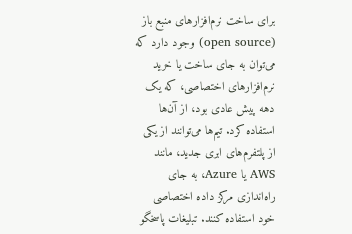برای ساخت نرم‌افزارهای منبع باز (open source) وجود دارد که می‌توان به جای ساخت یا خرید نرم‌افزارهای اختصاصی، که یک دهه پیش عادی بود، از آن‌ها استفاده کرد. تیم‌ها می‌توانند از یکی از پلتفرم‌های ابری جدید، مانند AWS یا Azure، به جای راه‌اندازی مرکز داده اختصاصی خود استفاده کنند. تبلیغات پاسخگو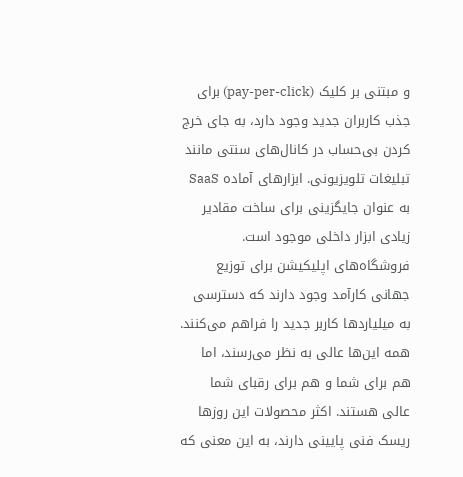و مبتنی بر کلیک (pay-per-click) برای جذب کاربران جدید وجود دارد، به جای خرج کردن بی‌حساب در کانال‌های سنتی مانند تبلیغات تلویزیونی. ابزارهای آماده SaaS به عنوان جایگزینی برای ساخت مقادیر زیادی ابزار داخلی موجود است. فروشگاه‌های اپلیکیشن برای توزیع جهانی کارآمد وجود دارند که دسترسی به میلیاردها کاربر جدید را فراهم می‌کنند. همه این‌ها عالی به نظر می‌رسند، اما هم برای شما و هم برای رقبای شما عالی هستند. اکثر محصولات این روزها ریسک فنی پایینی دارند، به این معنی که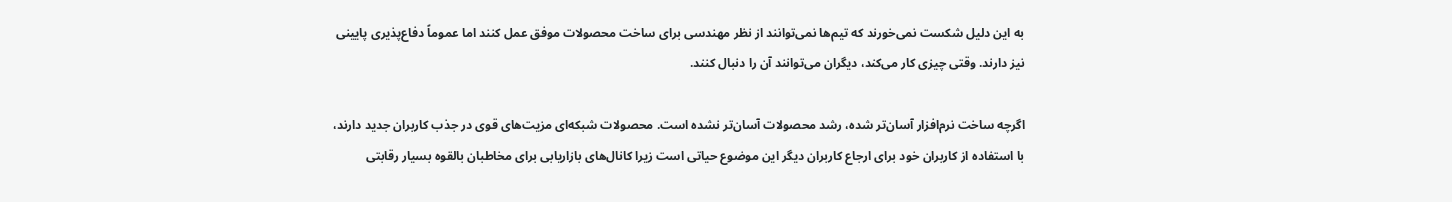به این دلیل شکست نمی‌خورند که تیم‌ها نمی‌توانند از نظر مهندسی برای ساخت محصولات موفق عمل کنند اما عموماً دفاع‌پذیری پایینی نیز دارند. وقتی چیزی کار می‌کند، دیگران می‌توانند آن را دنبال کنند.

اگرچه ساخت نرم‌افزار آسان‌تر شده، رشد محصولات آسان‌تر نشده است. محصولات شبکه‌ای مزیت‌های قوی در جذب کاربران جدید دارند، با استفاده از کاربران خود برای ارجاع کاربران دیگر این موضوع حیاتی است زیرا کانال‌های بازاریابی برای مخاطبان بالقوه بسیار رقابتی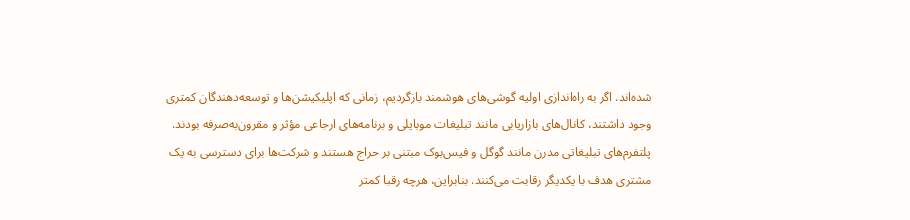شده‌اند. اگر به راه‌اندازی اولیه گوشی‌های هوشمند بازگردیم، زمانی که اپلیکیشن‌ها و توسعه‌دهندگان کمتری وجود داشتند، کانال‌های بازاریابی مانند تبلیغات موبایلی و برنامه‌های ارجاعی مؤثر و مقرون‌به‌صرفه بودند. پلتفرم‌های تبلیغاتی مدرن مانند گوگل و فیس‌بوک مبتنی بر حراج هستند و شرکت‌ها برای دسترسی به یک مشتری هدف با یکدیگر رقابت می‌کنند. بنابراین، هرچه رقبا کمتر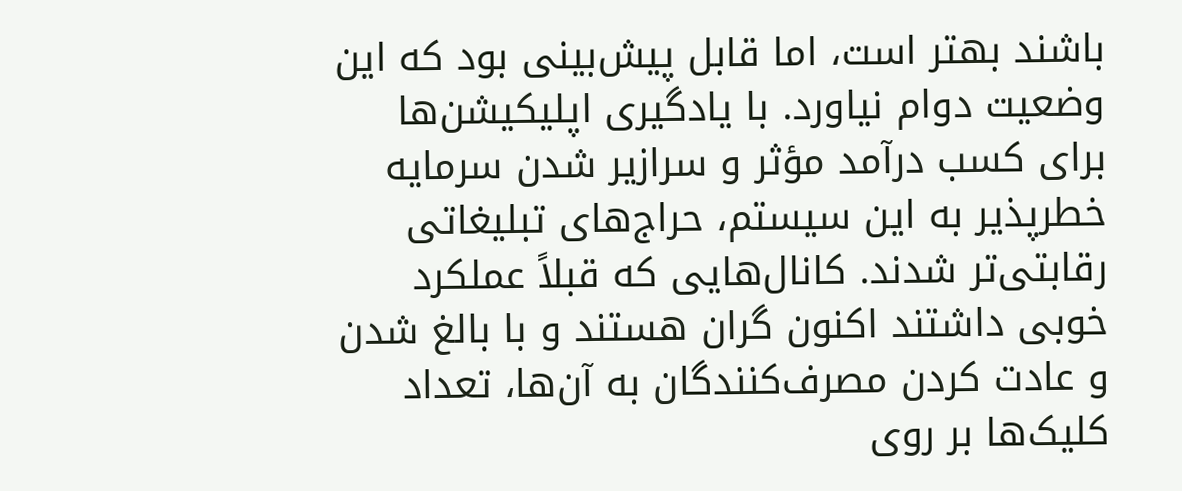باشند بهتر است، اما قابل پیش‌بینی بود که این وضعیت دوام نیاورد. با یادگیری اپلیکیشن‌ها برای کسب درآمد مؤثر و سرازیر شدن سرمایه خطرپذیر به این سیستم، حراج‌های تبلیغاتی رقابتی‌تر شدند. کانال‌هایی که قبلاً عملکرد خوبی داشتند اکنون گران هستند و با بالغ شدن و عادت کردن مصرف‌کنندگان به آن‌ها، تعداد کلیک‌ها بر روی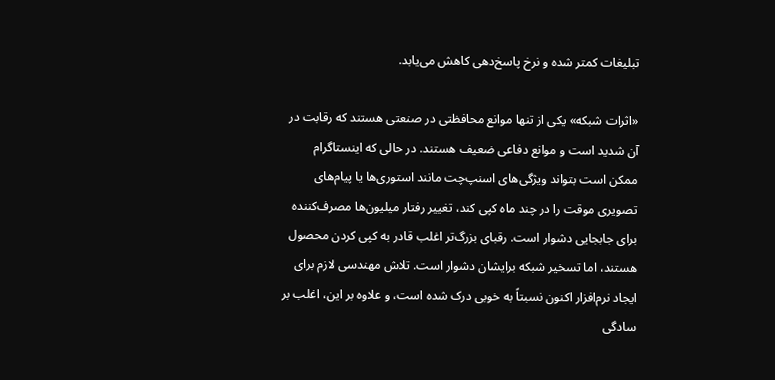تبلیغات کمتر شده و نرخ پاسخ‌دهی کاهش می‌یابد.

«اثرات شبکه» یکی از تنها موانع محافظتی در صنعتی هستند که رقابت در آن شدید است و موانع دفاعی ضعیف هستند. در حالی که اینستاگرام ممکن است بتواند ویژگی‌های اسنپ‌چت مانند استوری‌ها یا پیام‌های تصویری موقت را در چند ماه کپی کند، تغییر رفتار میلیون‌ها مصرف‌کننده برای جابجایی دشوار است. رقبای بزرگ‌تر اغلب قادر به کپی کردن محصول هستند، اما تسخیر شبکه برایشان دشوار است. تلاش مهندسی لازم برای ایجاد نرم‌افزار اکنون نسبتاً به خوبی درک شده است، و علاوه بر این، اغلب بر سادگی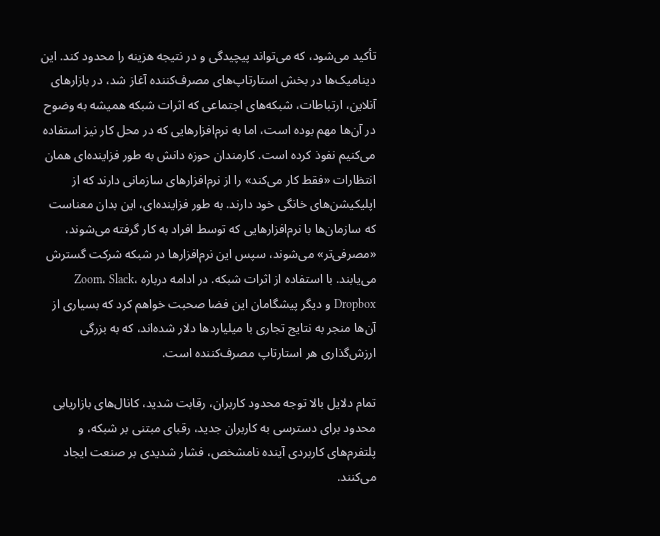تأکید می‌شود، که می‌تواند پیچیدگی و در نتیجه هزینه را محدود کند. این دینامیک‌ها در بخش استارتاپ‌های مصرف‌کننده آغاز شد، در بازارهای آنلاین، ارتباطات، شبکه‌های اجتماعی که اثرات شبکه همیشه به وضوح در آن‌ها مهم بوده است، اما به نرم‌افزارهایی که در محل کار نیز استفاده می‌کنیم نفوذ کرده است. کارمندان حوزه دانش به طور فزاینده‌ای همان انتظارات «فقط کار می‌کند» را از نرم‌افزارهای سازمانی دارند که از اپلیکیشن‌های خانگی خود دارند. به طور فزاینده‌ای، این بدان معناست که سازمان‌ها با نرم‌افزارهایی که توسط افراد به کار گرفته می‌شوند، «مصرفی‌تر» می‌شوند، سپس این نرم‌افزارها در شبکه شرکت گسترش می‌یابند. با استفاده از اثرات شبکه. در ادامه درباره Zoom، Slack، Dropbox و دیگر پیشگامان این فضا صحبت خواهم کرد که بسیاری از آن‌ها منجر به نتایج تجاری با میلیاردها دلار شده‌اند، که به بزرگی ارزش‌گذاری هر استارتاپ مصرف‌کننده است.

تمام دلایل بالا توجه محدود کاربران، رقابت شدید، کانال‌های بازاریابی محدود برای دسترسی به کاربران جدید، رقبای مبتنی بر شبکه، و پلتفرم‌های کاربردی آینده نامشخص، فشار شدیدی بر صنعت ایجاد می‌کنند.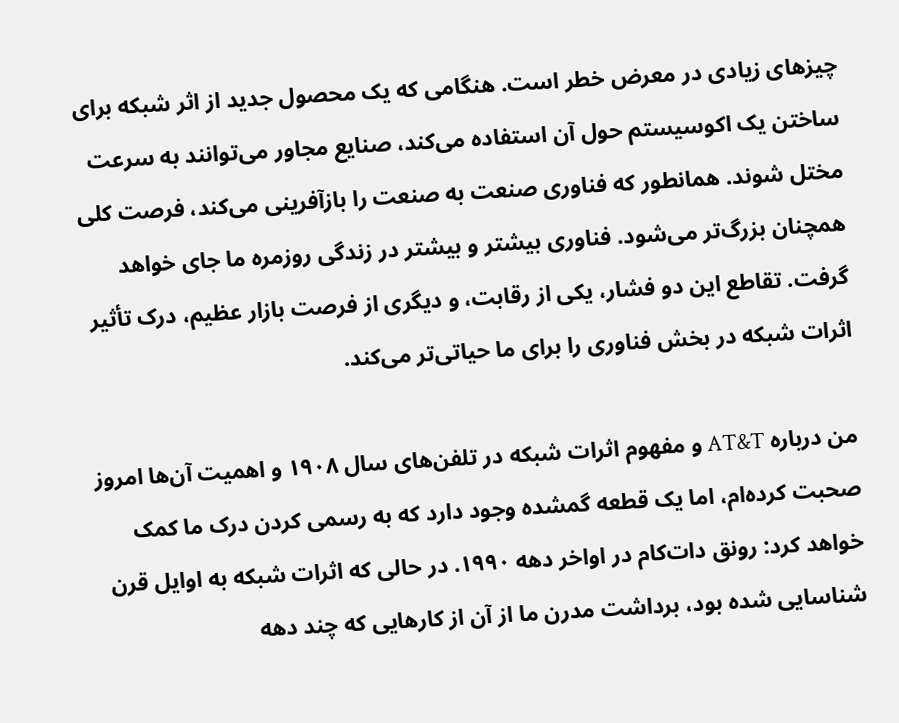چیزهای زیادی در معرض خطر است. هنگامی که یک محصول جدید از اثر شبکه برای ساختن یک اکوسیستم حول آن استفاده می‌کند، صنایع مجاور می‌توانند به سرعت مختل شوند. همانطور که فناوری صنعت به صنعت را بازآفرینی می‌کند، فرصت کلی همچنان بزرگ‌تر می‌شود. فناوری بیشتر و بیشتر در زندگی روزمره ما جای خواهد گرفت. تقاطع این دو فشار، یکی از رقابت، و دیگری از فرصت بازار عظیم، درک تأثیر اثرات شبکه در بخش فناوری را برای ما حیاتی‌تر می‌کند.

من درباره AT&T و مفهوم اثرات شبکه در تلفن‌های سال ۱۹۰۸ و اهمیت آن‌ها امروز صحبت کرده‌ام، اما یک قطعه گمشده وجود دارد که به رسمی کردن درک ما کمک خواهد کرد: رونق دات‌کام در اواخر دهه ۱۹۹۰. در حالی که اثرات شبکه به اوایل قرن شناسایی شده بود، برداشت مدرن ما از آن از کارهایی که چند دهه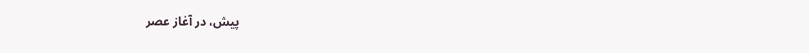پیش، در آغاز عصر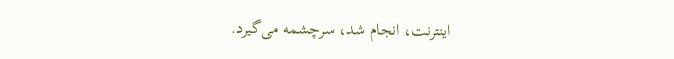اینترنت، انجام شد، سرچشمه می‌گیرد.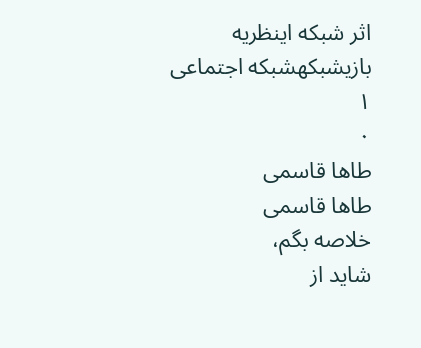اثر شبکه اینظریه بازیشبکهشبکه اجتماعی
۱
۰
طاها قاسمی
طاها قاسمی
خلاصه بگم،
شاید از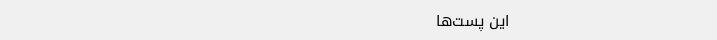این پست‌ها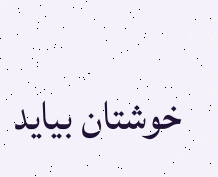خوشتان بیاید